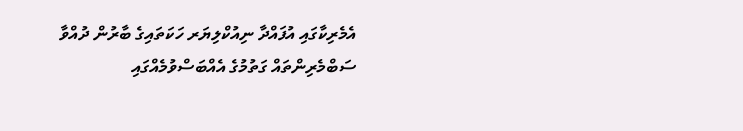އެމެރިކާގައި އުފައްދާ ނިއުކްލިޔަރ ހަކަތައިގެ ބާރުން ދުއްވާ ސަބްމެރިންތައް ގަތުމުގެ އެއްބަސްވުމެއްގައި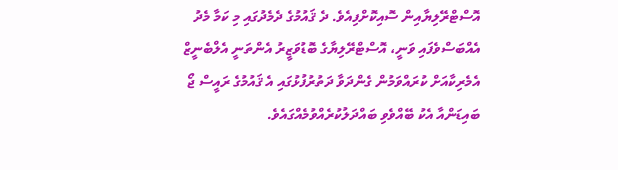އޮސްޓްރޭލިޔާއިން ސޮއިކޮށްފިއެވެ. ދެ ޤައުމުގެ ދެމެދުގައި މި ކަމާ މެދު އެއްބަސްވެފައި ވަނީ، އޮސްޓްރޭލިޔާގެ ބޮޑުވަޒީރު އެންތަނީ އެލްބެނީޒް އެމެރިކާއަށް ކުރައްވަމުން ގެންދަވާ ދަތުރުފުޅުގައި އެ ޤައުމުގެ ރައީސް ޖޯ ބައިޑަންއާ އެކު ބޭއްވެވި ބައްދަލުކުރެއްވުމެއްގައެވެ.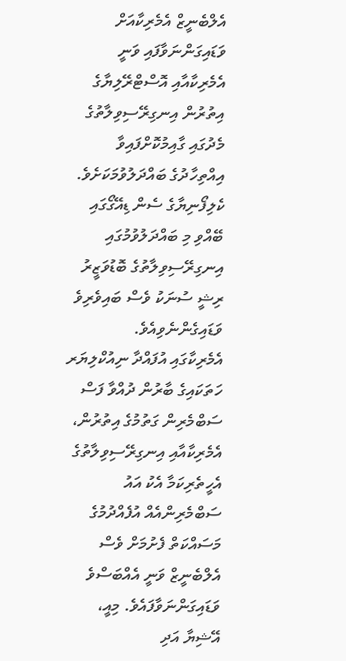އެލްބެނީޒް އެމެރިކާއަށް ވަޑައިގަންނަވާފައި ވަނީ އެމެރިކާއާއި އޮސްޓްރޭލިޔާގެ އިތުރުން އިނގިރޭސިވިލާތުގެ މެދުގައި ގާއިމުކޮށްފައިވާ އިއްތިހާދުގެ ބައްދަލުވުމަކަށެވެ. ކެލިފޯނިޔާގެ ސެން ޑިއޭގޯގައި ބޭއްވި މި ބައްދަލުވުމުގައި އިނގިރޭސިވިލާތުގެ ބޮޑުވަޒީރު ރިޝީ ސުނަކު ވެސް ބައިވެރިވެ ވަޑައިގެންނެވިއެވެ.
އެމެރިކާގައި އުފައްދާ ނިއުކްލިޔަރ ހަތަކައިގެ ބާރުން ދުއްވާ ފަސް ސަބްމެރިން ގަތުމުގެ އިތުރުން، އެމެރިކާއާއި އިނގިރޭސިވިލާތުގެ އެހީތެރިކަމާ އެކު އައު ސަބްމެރިންއެއް އުފެއްދުމުގެ މަސައްކަތް ފެށުމަށް ވެސް އެލްބެނީޒް ވަނީ އެއްބަސްވެ ވަޑައިގަންނަވާފައެވެ. މިއީ، އޭޝިޔާ އަދި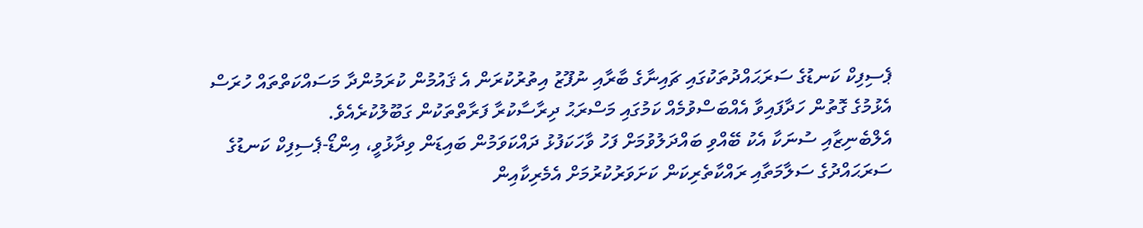ޕެސިފިކް ކަނޑުގެ ސަރަޙައްދުތަކުގައި ޗައިނާގެ ބާރާއި ނުފޫޒު އިތުރުކުރަން އެ ޤައުމުން ކުރަމުންދާ މަސައްކަތްތައް ހުރަސް އެޅުމުގެ ގޮތުން ހަދާފައިވާ އެއްބަސްވުމެއް ކަމުގައި މަސްރަޙު ދިރާސާކުރާ ފަރާތްތަކުން ގަބޫލުކުރެއެވެ.
އެލްބެނިޒާއި ސުނަކާ އެކު ބޭއްވި ބައްދަލުވުމަށް ފަހު ވާހަކަފުޅު ދައްކަވަމުން ބައިޑަން ވިދާޅުވީ، އިންޑޯ-ޕެސިފިކް ކަނޑުގެ ސަރަޙައްދުގެ ސަލާމަތާއި ރައްކާތެރިކަން ކަށަވަރުކުރުމަށް އެމެރިކާއިން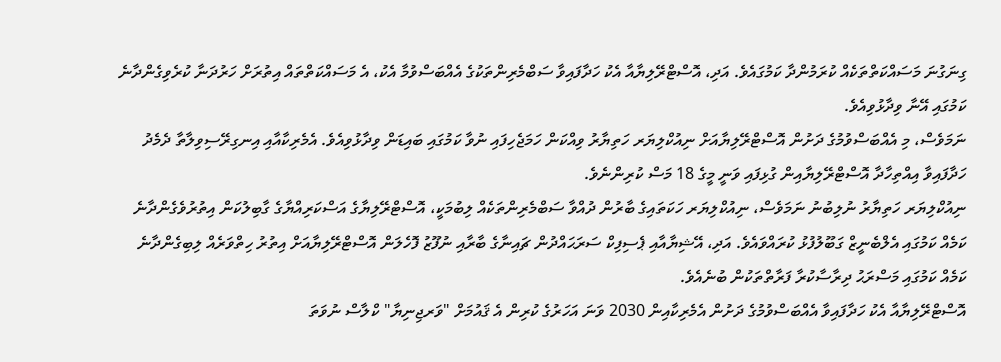ގިނަގުނަ މަސައްކަތްތަކެއް ކުރަމުންދާ ކަމުގައެވެ. އަދި، އޮސްޓްރޭލިޔާއާ އެކު ހަދާފައިވާ ސަބްމެރިންތަކުގެ އެއްބަސްވުމާ އެކު، އެ މަސައްކަތްތައް އިތުރަށް ހަރުދަނާ ކުރެވިގެންދާނެ ކަމުގައި އޭނާ ވިދާޅުވިއެވެ.
ނަމަވެސް، މި އެއްބަސްވުމުގެ ދަށުން އޮސްޓްރޭލިޔާއަށް ނިއުކްލިޔަރ ހަތިޔާރު ވިއްކަން ހަމަޖެހިފައި ނުވާ ކަމުގައި ބައިޑަން ވިދާޅުވިއެވެ. އެމެރިކާއާއި އިނގިރޭސިވިލާތާ ދެމެދު ހަދާފައިވާ އިއްތިހާދާ އޮސްޓްރޭލިޔާއިން ގުޅިފައި ވަނީ މީގެ 18 މަސް ކުރިންނެވެ.
ނިއުކްލިޔަރ ހަތިޔާރު ނުލިބުނު ނަމަވެސް، ނިއުކްލިޔަރ ހަކަތައިގެ ބާރުން ދުއްވާ ސަބްމެރިންތަކެއް ލިބުމަކީ، އޮސްޓްރޭލިޔާގެ އަސްކަރިއްޔާގެ ގާބިލުކަން އިތުރުވެގެންދާނެ ކަމެއް ކަމުގައި އެލްބެނީޒް ގަބޫލުފުޅު ކުރައްވައެވެ. އަދި، އޭޝިޔާއާއި ޕެސިފިކް ސަރަޙައްދުން ޗައިނާގެ ބާރާއި ނުފޫޒު ފޮހެލަން އޮސްޓްރޭލިޔާއަށް އިތުރު ހިތްވަރެއް ލިބިގެންދާނެ ކަމެއް ކަމުގައި މަސްރަޙު ދިރާސާކުރާ ފަރާތްތަކުން ބުނެއެވެ.
އޮސްޓްރޭލިޔާއާ އެކު ހަދާފައިވާ އެއްބަސްވުމުގެ ދަށުން އެމެރިކާއިން 2030 ވަނަ އަހަރުގެ ކުރިން އެ ޤައުމަށް "ވަރޖިނިޔާ" ކްލާސް ނުވަތަ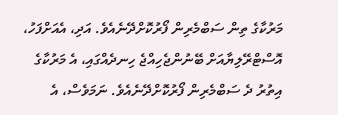މަރުކާގެ ތިން ސަބްމެރިން ފޯރުކޮށްދޭނެއެވެ. އަދި، އެއަށްފަހު، އޮސްޓްރޭލިޔާއަށް ބޭނުންޖެހިއްޖެ ހިނދެއްގައި، އެ މަރުކާގެ އިތުރު ދެ ސަބްމެރިން ފޯރުކޮށްދޭނެއެވެ. ނަމަވެސް، އެ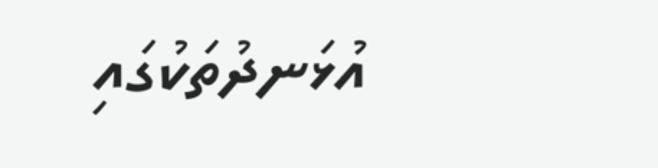އުޅަނދުތަކުގައި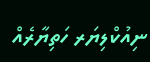ނިއުކްލިޔަރ ހަތިޔާރެއް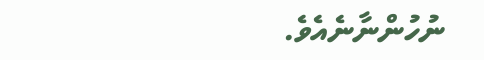ނުހުންނާނެއެވެ.